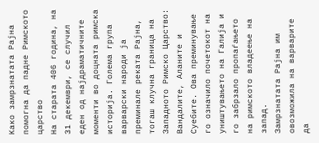Како замрзнатата Рајна помогна да падне Римското царство
На старата 406 година, на 31 декември, се случил еден од најдраматичните моменти во доцната римска историја. Голема група варварски народи ја преминале реката Рајна, тогаш клучна граница на Западното Римско Царство: Вандалите, Аланите и Суебите. Ова преминување го означило почетокот на уништувањето на Галија и го забрзало пропаѓањето на римското владеење на запад.
Замрзнатата Рајна им овозможила на варварите да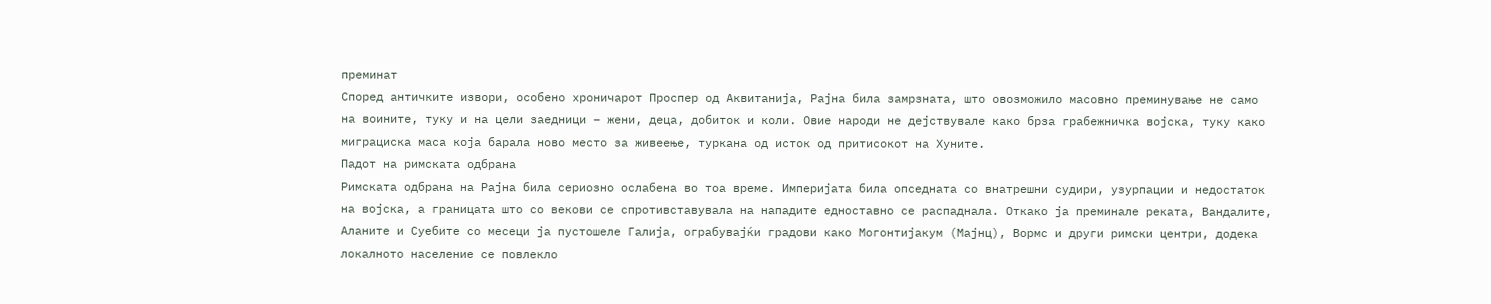преминат
Според античките извори, особено хроничарот Проспер од Аквитанија, Рајна била замрзната, што овозможило масовно преминување не само на воините, туку и на цели заедници – жени, деца, добиток и коли. Овие народи не дејствувале како брза грабежничка војска, туку како миграциска маса која барала ново место за живеење, туркана од исток од притисокот на Хуните.
Падот на римската одбрана
Римската одбрана на Рајна била сериозно ослабена во тоа време. Империјата била опседната со внатрешни судири, узурпации и недостаток на војска, а границата што со векови се спротивставувала на нападите едноставно се распаднала. Откако ја преминале реката, Вандалите, Аланите и Суебите со месеци ја пустошеле Галија, ограбувајќи градови како Могонтијакум (Мајнц), Вормс и други римски центри, додека локалното население се повлекло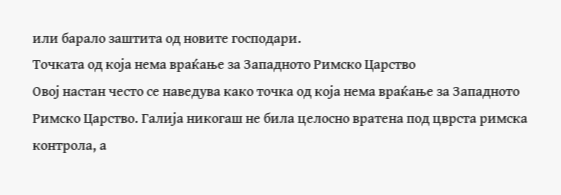или барало заштита од новите господари.
Точката од која нема враќање за Западното Римско Царство
Овој настан често се наведува како точка од која нема враќање за Западното Римско Царство. Галија никогаш не била целосно вратена под цврста римска контрола, а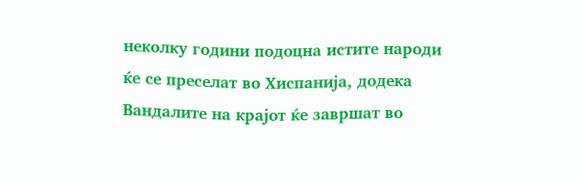неколку години подоцна истите народи ќе се преселат во Хиспанија, додека Вандалите на крајот ќе завршат во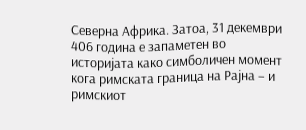Северна Африка. Затоа, 31 декември 406 година е запаметен во историјата како симболичен момент кога римската граница на Рајна – и римскиот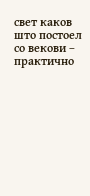свет каков што постоел со векови – практично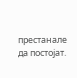престанале да постојат.